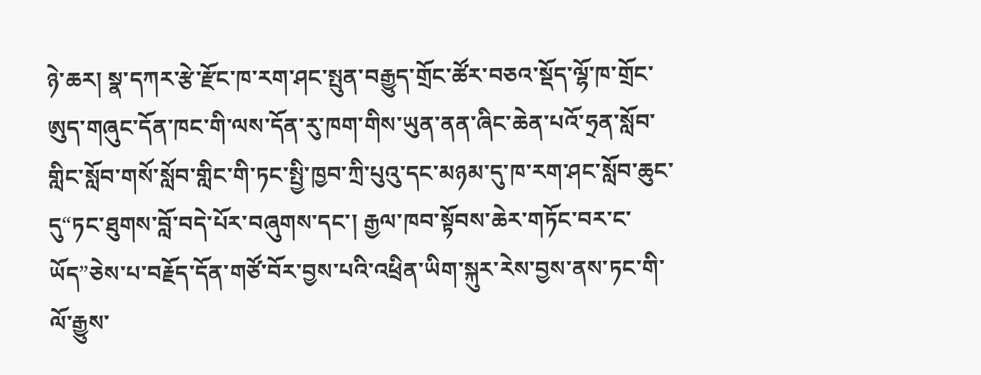ཉེ་ཆར། སྣ་དཀར་རྩེ་རྫོང་ཁ་རག་ཤང་སྤུན་བརྒྱུད་གྲོང་ཚོར་བཅའ་སྡོད་ལྷོ་ཁ་གྲོང་ཨུད་གཞུང་དོན་ཁང་གི་ལས་དོན་རུ་ཁག་གིས་ཡུན་ནན་ཞིང་ཆེན་པའོ་ཧྲན་སློབ་གླིང་སློབ་གསོ་སློབ་གླིང་གི་ཏང་སྤྱི་ཁྱབ་ཀྲི་པུའུ་དང་མཉམ་དུ་ཁ་རག་ཤང་སློབ་ཆུང་དུ“ཏང་ཐུགས་བློ་བདེ་པོར་བཞུགས་དང་། རྒྱལ་ཁབ་སྟོབས་ཆེར་གཏོང་བར་ང་ཡོད”ཅེས་པ་བརྗོད་དོན་གཙོ་བོར་བྱས་པའི་འཕྲིན་ཡིག་སྐུར་རེས་བྱས་ནས་ཏང་གི་ལོ་རྒྱུས་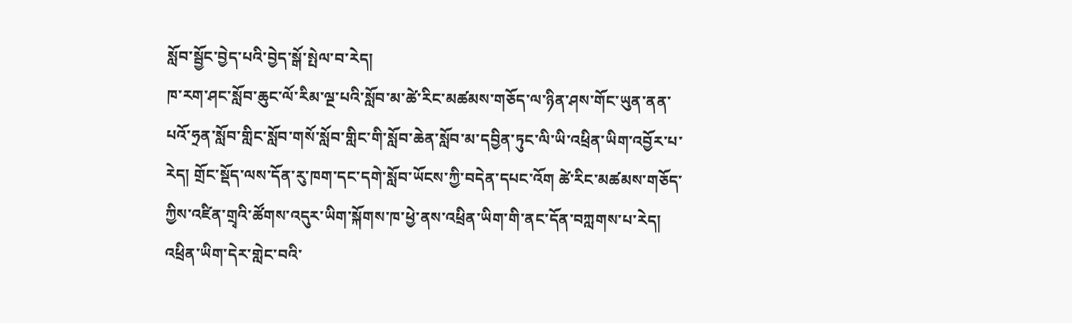སློབ་སྦྱོང་བྱེད་པའི་བྱེད་སྒོ་སྤེལ་བ་རེད།
ཁ་རག་ཤང་སློབ་ཆུང་ལོ་རིམ་ལྔ་པའི་སློབ་མ་ཚེ་རིང་མཚམས་གཅོད་ལ་ཉིན་ཤས་གོང་ཡུན་ནན་པའོ་ཧྲན་སློབ་གླིང་སློབ་གསོ་སློབ་གླིང་གི་སློབ་ཆེན་སློབ་མ་དབྱིན་ཏུང་ལི་ཡི་འཕྲིན་ཡིག་འབྱོར་པ་རེད། གྲོང་སྡོད་ལས་དོན་རུ་ཁག་དང་དགེ་སློབ་ཡོངས་ཀྱི་བདེན་དཔང་འོག ཚེ་རིང་མཚམས་གཅོད་ཀྱིས་འཛིན་གྲྭའི་ཚོགས་འདུར་ཡིག་སྐོགས་ཁ་ཕྱེ་ནས་འཕྲིན་ཡིག་གི་ནང་དོན་བཀླགས་པ་རེད། འཕྲིན་ཡིག་དེར་གླེང་བའི་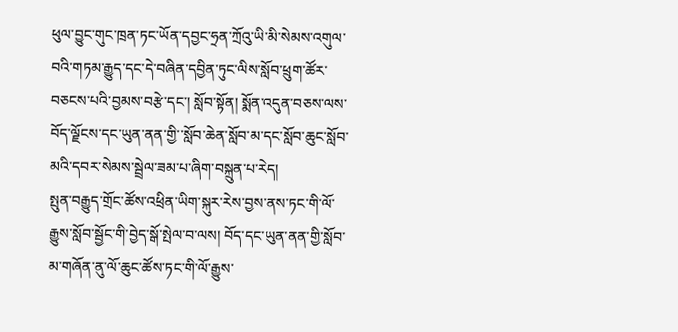ཕུལ་བྱུང་གུང་ཁྲན་ཏང་ཡོན་དབྱང་ཧྲན་ཀྲོའུ་ཡི་མི་སེམས་འགུལ་བའི་གཏམ་རྒྱུད་དང་དེ་བཞིན་དབྱིན་ཏུང་ལིས་སློབ་ཕྲུག་ཚོར་བཅངས་པའི་བྱམས་བརྩེ་དང་། སློབ་སྟོན། སྨོན་འདུན་བཅས་ལས་བོད་ལྗོངས་དང་ཡུན་ནན་གྱི་་སློབ་ཆེན་སློབ་མ་དང་སློབ་ཆུང་སློབ་མའི་དབར་སེམས་སྦྲེལ་ཟམ་པ་ཞིག་བསྐྲུན་པ་རེད།
སྤུན་བརྒྱུད་གྲོང་ཚོས་འཕྲིན་ཡིག་སྐུར་རེས་བྱས་ནས་ཏང་གི་ལོ་རྒྱུས་སློབ་སྦྱོང་གི་བྱེད་སྒོ་སྤེལ་བ་ལས། བོད་དང་ཡུན་ནན་གྱི་སློབ་མ་གཞོན་ནུ་ལོ་ཆུང་ཚོས་ཏང་གི་ལོ་རྒྱུས་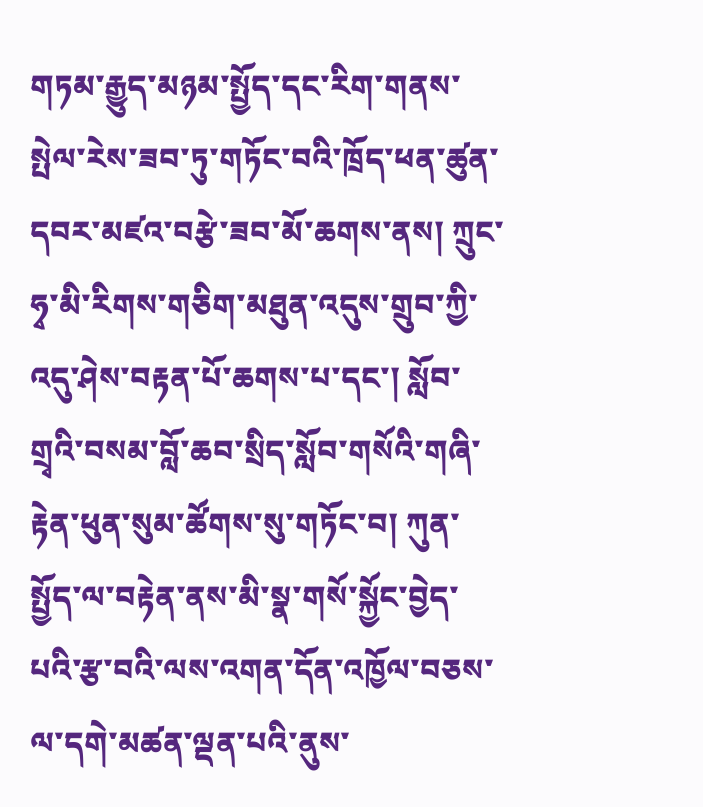གཏམ་རྒྱུད་མཉམ་སྤྱོད་དང་རིག་གནས་སྤེལ་རེས་ཟབ་ཏུ་གཏོང་བའི་ཁྲོད་ཕན་ཚུན་དབར་མཛའ་བརྩེ་ཟབ་མོ་ཆགས་ནས། ཀྲུང་ཧྭ་མི་རིགས་གཅིག་མཐུན་འདུས་གྲུབ་ཀྱི་འདུ་ཤེས་བརྟན་པོ་ཆགས་པ་དང་། སློབ་གྲྭའི་བསམ་བློ་ཆབ་སྲིད་སློབ་གསོའི་གཞི་རྟེན་ཕུན་སུམ་ཚོགས་སུ་གཏོང་བ། ཀུན་སྤྱོད་ལ་བརྟེན་ནས་མི་སྣ་གསོ་སྐྱོང་བྱེད་པའི་རྩ་བའི་ལས་འགན་དོན་འཁྱོལ་བཅས་ལ་དགེ་མཚན་ལྡན་པའི་ནུས་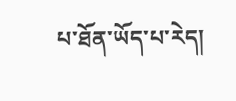པ་ཐོན་ཡོད་པ་རེད།